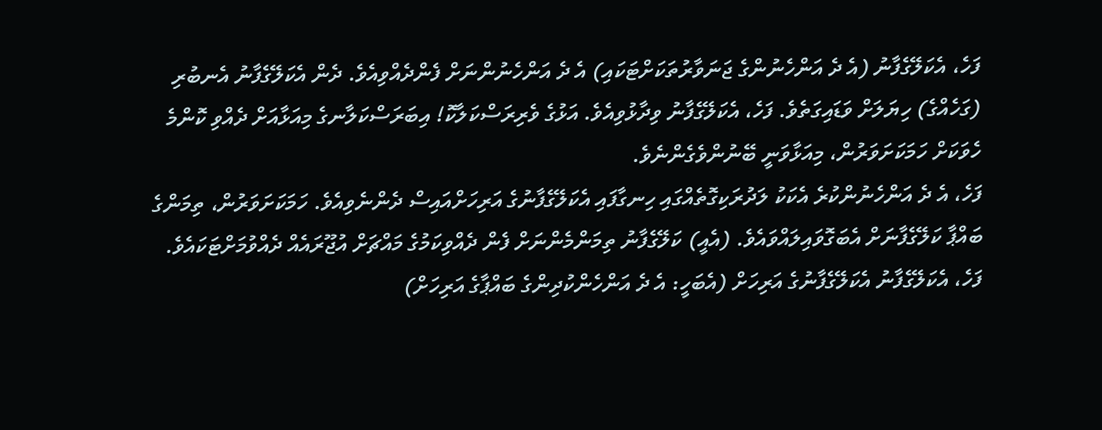ފަހެ، އެކަލޭގެފާނު (އެ ދެ އަންހެނުންގެ ޖަނަވާރުތަކަށްޓަކައި) އެ ދެ އަންހެނުންނަށް ފެންދެއްވިއެވެ. ދެން އެކަލޭގެފާނު އެނބުރި (ގަހެއްގެ) ހިޔަލަށް ވަޑައިގަތެވެ. ފަހެ، އެކަލޭގެފާނު ވިދާޅުވިއެވެ. އަޅުގެ ވެރިރަސްކަލާކޮ! އިބަރަސްކަލާނގެ މިއަޅާއަށް ދެއްވި ކޮންމެ ހެވަކަށް ހަމަކަށަވަރުން، މިއަޅާވަނީ ބޭނުންވެގެންނެވެ.
ފަހެ، އެ ދެ އަންހެނުންކުރެ އެކަކު ލަދުރަކިގޮތެއްގައި ހިނގާފައި އެކަލޭގެފާނުގެ އަރިހަށްއައިސް ދެންނެވިއެވެ. ހަމަކަށަވަރުން، ތިމަންގެ ބައްޕާ ކަލޭގެފާނަށް އެބަގޮވައިލައްވައެވެ. (އެއީ) ކަލޭގެފާނު ތިމަންމެންނަށް ފެން ދެއްވިކަމުގެ މައްޗަށް އުޖޫރައެއް ދެއްވުމަށްޓަކައެވެ. ފަހެ، އެކަލޭގެފާނު އެކަލޭގެފާނުގެ އަރިހަށް (އެބަހީ: އެ ދެ އަންހެންކުދިންގެ ބައްޕާގެ އަރިހަށް)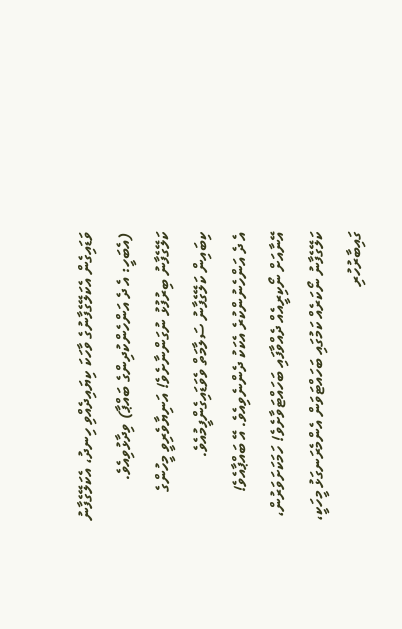ވަޑައިގެން އެކަލޭގެފާނުގެ ވާހަކަ ކިޔައިދެއްވި ހިނދު، އެކަލޭގެފާނު (އެބަހީ: އެ ދެ އަންހެންކުދިންގެ ބައްޕާ) ވިދާޅުވިއެވެ. ކަލޭގެފާނު ބިރުފުޅު ނުގަންނާށެވެ! އަނިޔާވެރިވީ މީހުންގެ ކިބައިން ކަލޭގެފާނު ސަލާމަތް ވެވަޑައިގެންފީމުއެވެ.
އެ ދެ އަންހެނުންކުރެ އެކަކު ދެންނެވިއެވެ. އޭ ބައްޕާއެވެ! އޭނާއަށް ނޯކިރީއެއް ދެއްވާފައި ބަހައްޓަވާށެވެ! ހަމަކަށަވަރުން، ކަލޭގެފާނު ނޯކަރެއް ކަމުގައި ބަހައްޓަވަން އެންމެރަނގަޅު މީހަކީ، ގައިބާރުހުރި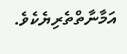އަމާނާތްތެރިޔެކެވެ.